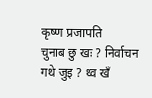कृष्ण प्रजापति
चुनाब छु खः ? निर्वाचन गथे जुइ ? थ्व खँ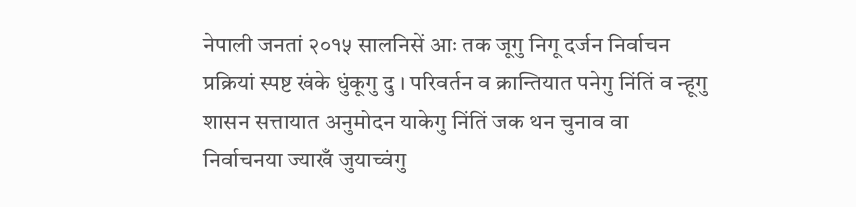नेपाली जनतां २०१५ सालनिसें आः तक जूगु निगू दर्जन निर्वाचन प्रक्रियां स्पष्ट खंके धुंकूगु दु । परिवर्तन व क्रान्तियात पनेगु निंतिं व न्हूगु शासन सत्तायात अनुमोदन याकेगु निंतिं जक थन चुनाव वा निर्वाचनया ज्याखँ जुयाच्वंगु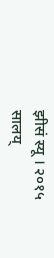झीसं स्यू । २०१५ सालय्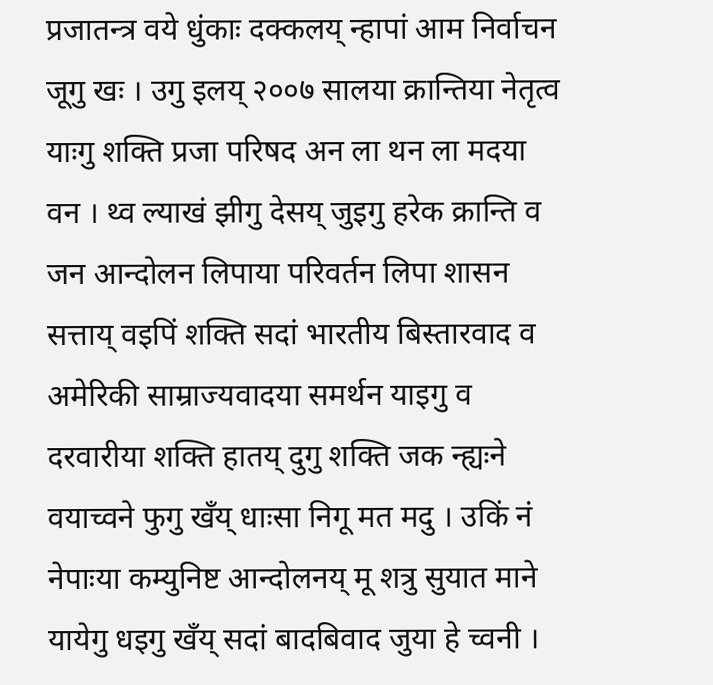प्रजातन्त्र वये धुंकाः दक्कलय् न्हापां आम निर्वाचन जूगु खः । उगु इलय् २००७ सालया क्रान्तिया नेतृत्व याःगु शक्ति प्रजा परिषद अन ला थन ला मदया वन । थ्व ल्याखं झीगु देसय् जुइगु हरेक क्रान्ति व जन आन्दोलन लिपाया परिवर्तन लिपा शासन सत्ताय् वइपिं शक्ति सदां भारतीय बिस्तारवाद व अमेरिकी साम्राज्यवादया समर्थन याइगु व दरवारीया शक्ति हातय् दुगु शक्ति जक न्ह्यःने वयाच्वने फुगु खँय् धाःसा निगू मत मदु । उकिं नं नेपाःया कम्युनिष्ट आन्दोलनय् मू शत्रु सुयात माने यायेगु धइगु खँय् सदां बादबिवाद जुया हे च्वनी ।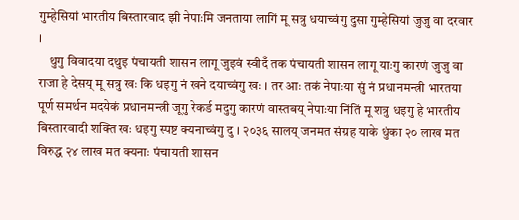गुम्हेसियां भारतीय बिस्तारवाद झी नेपाःमि जनताया लागिं मू सत्रु धयाच्वंगु दुसा गुम्हेसियां जुजु वा दरवार ।
    थुगु विवादया दथुइ पंचायती शासन लागू जुइवं स्वीदँ तक पंचायती शासन लागू याःगु कारणं जुजु वा राजा हे देसय् मू सत्रु खः कि धइगु नं खने दयाच्वंगु खः । तर आः तकं नेपाःया सुं नं प्रधानमन्त्री भारतया पूर्ण समर्थन मदयेकं प्रधानमन्त्री जूगु रेकर्ड मदुगु कारणं वास्तबय् नेपाःया निंतिं मू शत्रु धइगु हे भारतीय बिस्तारवादी शक्ति खः धइगु स्पष्ट क्यनाच्वंगु दु । २०३६ सालय् जनमत संग्रह याके धुंका २० लाख मत विरुद्ध २४ लाख मत क्यनाः पंचायती शासन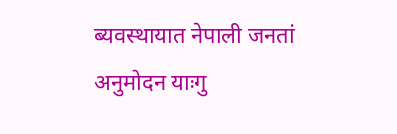ब्यवस्थायात नेपाली जनतां अनुमोदन याःगु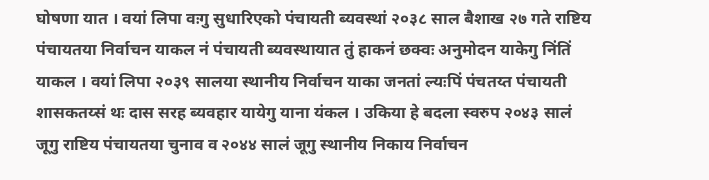घोषणा यात । वयां लिपा वःगु सुधारिएको पंचायती ब्यवस्थां २०३८ साल बैशाख २७ गते राष्टिय पंचायतया निर्वाचन याकल नं पंचायती ब्यवस्थायात तुं हाकनं छक्वः अनुमोदन याकेगु निंतिं याकल । वयां लिपा २०३९ सालया स्थानीय निर्वाचन याका जनतां ल्यःपिं पंचतय्त पंचायती शासकतय्सं थः दास सरह ब्यवहार यायेगु याना यंकल । उकिया हे बदला स्वरुप २०४३ सालं जूगु राष्टिय पंचायतया चुनाव व २०४४ सालं जूगु स्थानीय निकाय निर्वाचन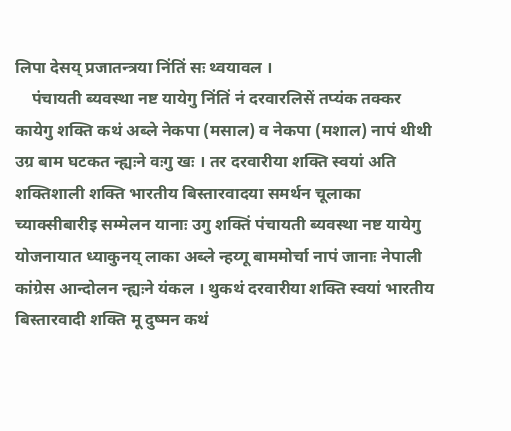लिपा देसय् प्रजातन्त्रया निंतिं सः थ्वयावल ।
    पंचायती ब्यवस्था नष्ट यायेगु निंतिं नं दरवारलिसें तप्यंक तक्कर कायेगु शक्ति कथं अब्ले नेकपा (मसाल) व नेकपा (मशाल) नापं थीथी उग्र बाम घटकत न्ह्यःने वःगु खः । तर दरवारीया शक्ति स्वयां अति शक्तिशाली शक्ति भारतीय बिस्तारवादया समर्थन चूलाका च्याक्सीबारीइ सम्मेलन यानाः उगु शक्तिं पंचायती ब्यवस्था नष्ट यायेगु योजनायात ध्याकुनय् लाका अब्ले न्हय्गू बाममोर्चा नापं जानाः नेपाली कांग्रेस आन्दोलन न्ह्यःने यंकल । थुकथं दरवारीया शक्ति स्वयां भारतीय बिस्तारवादी शक्ति मू दुष्मन कथं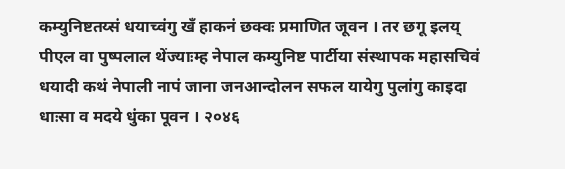कम्युनिष्टतय्सं धयाच्वंगु खँ हाकनं छक्वः प्रमाणित जूवन । तर छगू इलय् पीएल वा पुष्पलाल थेंज्याःम्ह नेपाल कम्युनिष्ट पार्टीया संस्थापक महासचिवं धयादी कथं नेपाली नापं जाना जनआन्दोलन सफल यायेगु पुलांगु काइदा धाःसा व मदये धुंका पूवन । २०४६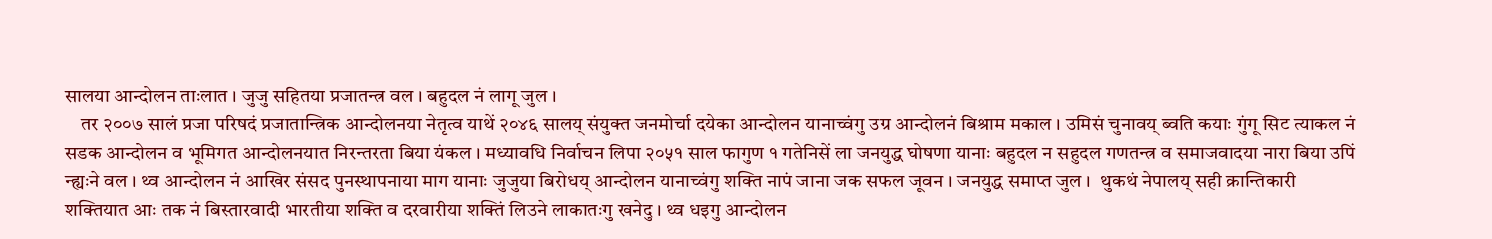सालया आन्दोलन ताःलात । जुजु सहितया प्रजातन्त्र वल । बहुदल नं लागू जुल ।
    तर २००७ सालं प्रजा परिषदं प्रजातान्त्रिक आन्दोलनया नेतृत्व याथें २०४६ सालय् संयुक्त जनमोर्चा दयेका आन्दोलन यानाच्वंगु उग्र आन्दोलनं बिश्राम मकाल । उमिसं चुनावय् ब्वति कयाः गुंगू सिट त्याकल नं सडक आन्दोलन व भूमिगत आन्दोलनयात निरन्तरता बिया यंकल । मध्यावधि निर्वाचन लिपा २०५१ साल फागुण १ गतेनिसें ला जनयुद्ध घोषणा यानाः बहुदल न सहुदल गणतन्त्र व समाजवादया नारा बिया उपिं न्ह्यःने वल । थ्व आन्दोलन नं आखिर संसद पुनस्थापनाया माग यानाः जुजुया बिरोधय् आन्दोलन यानाच्वंगु शक्ति नापं जाना जक सफल जूवन । जनयुद्ध समाप्त जुल ।  थुकथं नेपालय् सही क्रान्तिकारी शक्तियात आः तक नं बिस्तारवादी भारतीया शक्ति व दरवारीया शक्तिं लिउने लाकातःगु खनेदु । थ्व धइगु आन्दोलन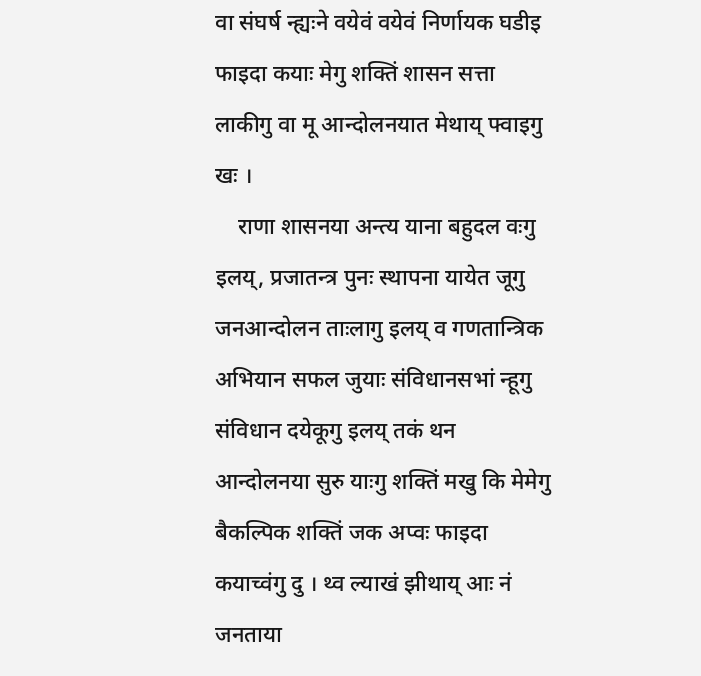वा संघर्ष न्ह्यःने वयेवं वयेवं निर्णायक घडीइ फाइदा कयाः मेगु शक्तिं शासन सत्ता लाकीगु वा मू आन्दोलनयात मेथाय् फ्वाइगु खः ।
    राणा शासनया अन्त्य याना बहुदल वःगु इलय्, प्रजातन्त्र पुनः स्थापना यायेत जूगु जनआन्दोलन ताःलागु इलय् व गणतान्त्रिक अभियान सफल जुयाः संविधानसभां न्हूगु संविधान दयेकूगु इलय् तकं थन आन्दोलनया सुरु याःगु शक्तिं मखु कि मेमेगु बैकल्पिक शक्तिं जक अप्वः फाइदा कयाच्वंगु दु । थ्व ल्याखं झीथाय् आः नं जनताया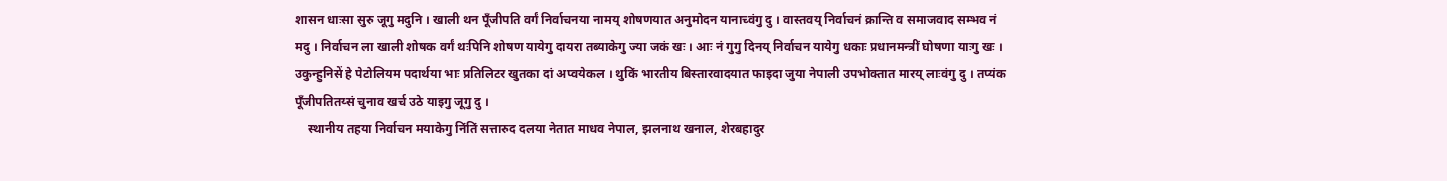शासन धाःसा सुरु जूगु मदुनि । खाली थन पूँजीपति वर्गं निर्वाचनया नामय् शोषणयात अनुमोदन यानाच्वंगु दु । वास्तवय् निर्वाचनं क्रान्ति व समाजवाद सम्भव नं मदु । निर्वाचन ला खाली शोषक वर्गं थःपिनि शोषण यायेगु दायरा तब्याकेगु ज्या जकं खः । आः नं गुगु दिनय् निर्वाचन यायेगु धकाः प्रधानमन्त्रीं घोषणा याःगु खः । उकुन्हुनिसें हे पेटोलियम पदार्थया भाः प्रतिलिटर खुतका दां अप्वयेकल । थुकिं भारतीय बिस्तारवादयात फाइदा जुया नेपाली उपभोक्तात मारय् लाःवंगु दु । तप्यंक पूँजीपतितय्सं चुनाव खर्च उठे याइगु जूगु दु ।
    स्थानीय तहया निर्वाचन मयाकेगु निंतिं सत्तारुद दलया नेतात माधव नेपाल, झलनाथ खनाल, शेरबहादुर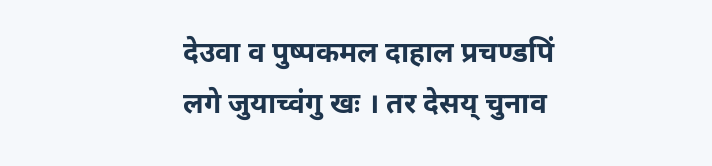देउवा व पुष्पकमल दाहाल प्रचण्डपिं लगे जुयाच्वंगु खः । तर देसय् चुनाव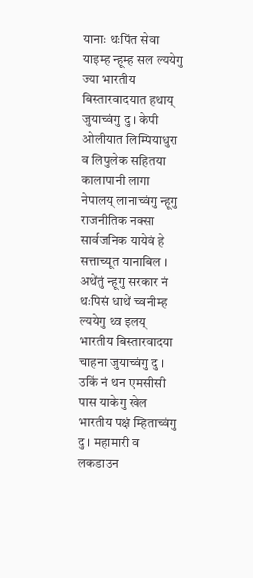यानाः थःपिंत सेवा याइम्ह न्हूम्ह सल ल्ययेगु ज्या भारतीय बिस्तारवादयात हथाय् जुयाच्वंगु दु । केपी ओलीयात लिम्पियाधुरा व लिपुलेक सहितया कालापानी लागा नेपालय् लानाच्वंगु न्हूगु राजनीतिक नक्सा सार्वजनिक यायेवं हे सत्ताच्यूत यानाबिल । अथेंतुं न्हूगु सरकार नं थःपिसं धाथें च्वनीम्ह ल्ययेगु थ्व इलय् भारतीय बिस्तारवादया चाहना जुयाच्वंगु दु । उकिं नं थन एमसीसी पास याकेगु खेल भारतीय पक्षं म्हिताच्वंगु दु । महामारी व लकडाउन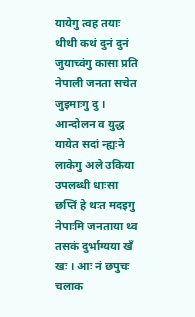यायेगु त्वह तयाः थीथी कथं दुनं दुनं जुयाच्वंगु कासा प्रति नेपाली जनता सचेत जुइमाःगु दु । आन्दोलन व युद्ध यायेत सदां न्ह्यःने लाकेगु अले उकिया उपलब्धी धाःसा छप्तिं हे थःत मदइगु नेपाःमि जनताया थ्व तसकं दुर्भाग्यया खँ खः । आः नं छपुचः चलाक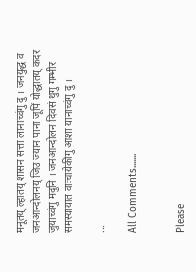मनूतय् ल्हातय् शासन सत्ता लानाच्वंगु दु । जनयुद्ध व जनआन्दोलनय् जिउ ज्यान पाना जूपिं योद्धातय् कदर जुयाच्वंगु मदुनि । जनआन्दोलन दिवसं थुगु गम्भीर समस्यायात वाःचायेकीगु आशा यानाच्वंगु दु ।

...

All Comments.......


Please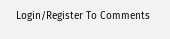Login/Register To Comments